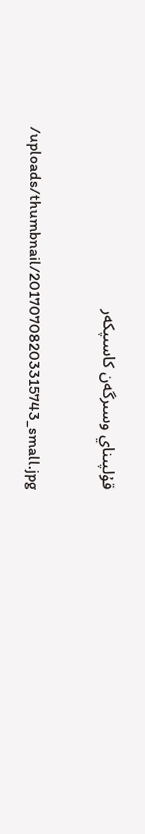قۇلپىناي وسىرگەن كاسىپكەر

/uploads/thumbnail/20170708203315743_small.jpg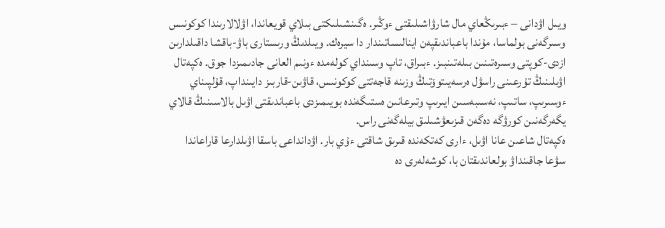ويىل اۋدانى – ءبىرىڭعاي مال شارۋاشىلىقتى ءوڭىر. ەگىنشىلىكتى بىلاي قويعاندا، اۋلالارىندا كوكونىس وسىرگەنى بولماسا، مۇندا باعباندىقپەن اينالىساتىندار دا سيرەك. ويىلدىڭ ورىستارى باۋ-باقشا داقىلدارىن ازدى-كوپتى وسىرەتىنىن بىلەتىنبىز. ءبىراق، تاپ وسىنداي كولەمدە ءونىم العانى جادىمىزدا جوق. ەكپەتال اۋىلىنىڭ تۇرعىنى راسۋل ەرسەيىتوۆتىڭ وزىنە قاجەتتى كوكونىس، قاۋىن-قاربىز دايىنداپ، قۇلپىناي ءوسىرىپ، ساتىپ، نەسىبەسىن ايىرىپ وتىرعانىن ەستىگەندە بويىمىزدى باعباندىقتى اۋىل بالاسىنىڭ قالاي يگەرگەنىن كورۋگە دەگەن قىزىعۋشىلىق بيلەگەنى راس.
ەكپەتال شاعىن عانا اۋىل، ءارى كەتكەندە قىرىق شاقتى ءۇي بار. اۋدانداعى باسقا اۋىلدارعا قاراعاندا سۋعا جاقىنداۋ بولعاندىقتان با، كوشەلەرى دە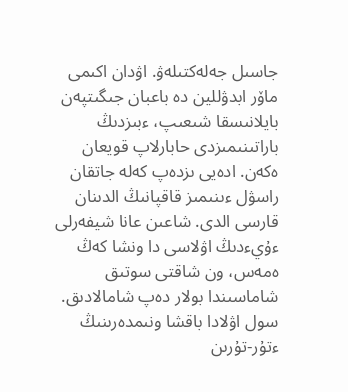جاسىل جەلەكتىلەۋ. اۋدان اكىمى ماۆر ابدۋللين دە باعبان جىگىتپەن بايلانىسقا شىعىپ، ءبىزدىڭ باراتىنىمىزدى حابارلاپ قويعان ەكەن. ادەيى ىزدەپ كەلە جاتقان راسۋل ءىنىمىز قاقپانىڭ الدىنان قارسى الدى. شاعىن عانا شيفەرلى ءۇيءدىڭ اۋلاسى دا ونشا كەڭ ەمەس، ون شاقتى سوتىق شاماسىندا بولار دەپ شامالادىق. سول اۋلادا باقشا ونىمدەرىنىڭ ءتۇر-تۇرىن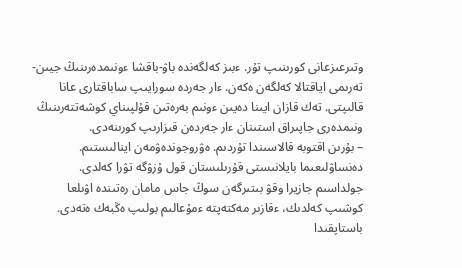وتىرعىزعانى كورىنىپ تۇر. ءبىز كەلگەندە باۋ-باقشا ءونىمدەرىنىڭ جيىن-تەرىمى اياقتالا كەلگەن ەكەن. ءار جەردە سورايىپ ساباقتارى عانا قالىپتى. تەك قازان ايىنا دەيىن ءونىم بەرەتىن قۇلپىناي كوشەتتەرىنىڭ ونىمدەرى جاپىراق استىنان ءار جەردەن قىزارىپ كورىنەدى.
– بۇرىن اقتوبە قالاسىندا تۇردىم. ەۋروجوندەۋمەن اينالىستىم. دەنساۋلىعىما بايلانىستى قۇرىلىستان قول ۇزۋگە تۋرا كەلدى. جولداسىم جازيرا وقۋ بىتىرگەن سوڭ جاس مامان رەتىندە اۋىلعا كوشىپ كەلدىك، ءقازىر مەكتەپتە ءمۇعالىم بولىپ ەڭبەك ەتەدى. باستاپقىدا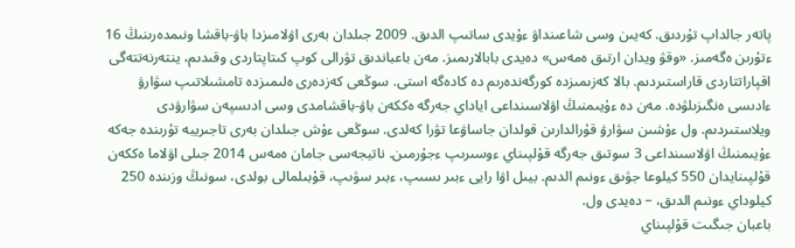پاتەر جالداپ تۇردىق. كەيىن وسى شاعىنداۋ ءۇيدى ساتىپ الدىق. 2009 جىلدان بەرى اۋلامىزدا باۋ-باقشا ونىمدەرىنىڭ 16 ءتۇرىن ەگەمىز. «وقۋ ويدان ارتىق ەمەس» دەيدى بابالارىمىز. مەن باعباندىق تۋرالى كوپ كىتاپتاردى وقىدىم، ينتەرنەتتەگى اقپاراتتاردى قاراستىردىم. بالا كەزىمىزدە كورگەندەرىم دە كادەگە استى. سوڭعى كەزدەرى ەلىمىزدە تامشىلاتىپ سۋارۋ ءادىسى ەنگىزىلۋدە. مەن دە ءۇيىمنىڭ اۋلاسىنداعى اياداي جەرگە ەككەن باۋ-باقشامدى وسى ادىسپەن سۋارۋدى ويلاستىردىم. ول ءۇشىن سۋارۋ قۇرالدارىن قولدان جاساۋعا تۋرا كەلدى. سوڭعى ءۇش جىلدان بەرى تاجىريبە تۇرىندە جەكە ءۇيىمنىڭ اۋلاسىنداعى 3 سوتىق جەرگە قۇلپىناي ءوسىرىپ ءجۇرمىن. ناتيجەسى جامان ەمەس 2014 جىلى اۋلاما ەككەن قۇلپىنايدان 550 كيلوعا جۋىق ءونىم الدىم. بيىل اۋا رايى ءبىر ىسىپ، ءبىر سۋىپ، قۇبىلمالى بولدى، سونىڭ وزىندە 250 كيلوداي ءونىم الدىق، – دەيدى ول.
باعبان جىگىت قۇلپىناي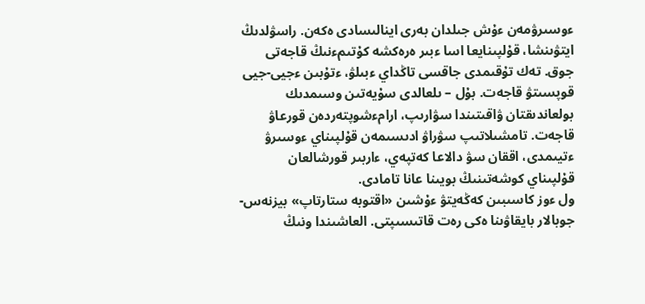ءوسىرۋمەن ءۇش جىلدان بەرى اينالىسادى ەكەن. راسۋلدىڭ ايتۋىنشا، قۇلپىنايعا اسا ءبىر ەرەكشە كۇتىمءنىڭ قاجەتى جوق. تەك تۇقىمدى جاقسى تاڭداي ءبىلۋ، ءتۇبىن ءجيى-جيى قوپسىتۋ قاجەت. بۇل – ىلعالدى سۇيەتىن وسىمدىك بولعاندىقتان ۋاقىتىندا سۋارىپ، ارامءشوپتەردەن قورعاۋ قاجەت. تامشىلاتىپ سۋراۋ ادىسىمەن قۇلپىناي ءوسىرۋ ءتيىمدى، اققان سۋ دالاعا كەتپەي، ءاربىر قورشالعان قۇلپىناي كوشەتىنىڭ بويىنا عانا تامادى.
ول ءوز كاسىبىن كەڭەيتۋ ءۇشىن «اقتوبە ستارتاپ» بيزنەس-جوبالار بايقاۋىنا ەكى رەت قاتىسىپتى. العاشىندا ونىڭ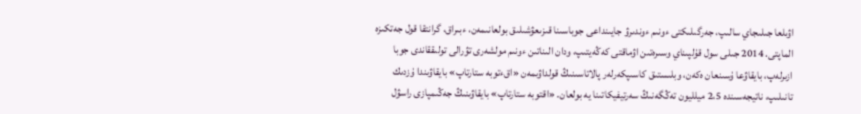اۋىلعا جىلىجاي سالىپ، جەرگىلىكتى ءونىم ءوندىرۋ جايىنداعى جوباسىنا قىزىعۋشىلىق بولعانىمەن، ءبىراق، گرانتقا قول جەتكىزە الماپتى. 2014 جىلى سول قۇلپىناي وسىرەتىن اۋماقتى كەڭەيتىپ، ودان الىناتىن ءونىم مولشەرى تۋرالى تولىققاندى جوبا ازىرلەپ، بايقاۋعا ۇسىنعان ەكەن، وبلىستىق كاسىپكەرلەر پالاتاسىنىڭ قولداۋىمەن «اقءتوبە ستارتاپ» بايقاۋىندا ۇزدىك تانىلىپ، ناتيجەسىندە 2،5 ميلليون تەڭگەنىڭ سەرتيفيكاتىنا يە بولعان. «اقتوبە ستارتاپ» بايقاۋىنىڭ جەڭىمپازى راسۋل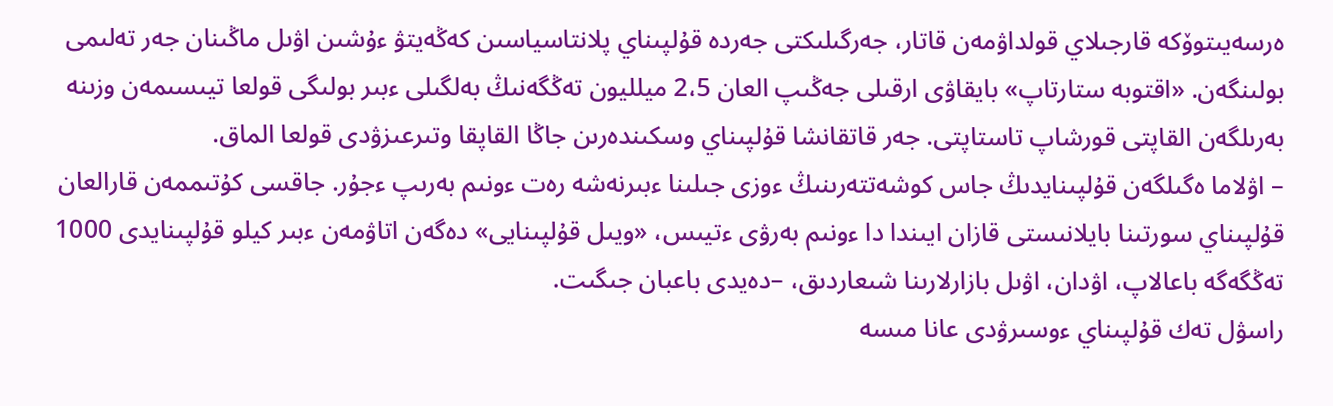ەرسەيىتوۆكە قارجىلاي قولداۋمەن قاتار، جەرگىلىكتى جەردە قۇلپىناي پلانتاسياسىن كەڭەيتۋ ءۇشىن اۋىل ماڭىنان جەر تەلىمى بولىنگەن. «اقتوبە ستارتاپ» بايقاۋى ارقىلى جەڭىپ العان 2،5 ميلليون تەڭگەنىڭ بەلگىلى ءبىر بولىگى قولعا تيىسىمەن وزىنە بەرىلگەن القاپتى قورشاپ تاستاپتى. جەر قاتقانشا قۇلپىناي وسكىندەرىن جاڭا القاپقا وتىرعىزۋدى قولعا الماق.
– اۋلاما ەگىلگەن قۇلپىنايدىڭ جاس كوشەتتەرىنىڭ ءوزى جىلىنا ءبىرنەشە رەت ءونىم بەرىپ ءجۇر. جاقسى كۇتىممەن قارالعان قۇلپىناي سورتىنا بايلانىستى قازان ايىندا دا ءونىم بەرۋى ءتيىس، «ويىل قۇلپىنايى» دەگەن اتاۋمەن ءبىر كيلو قۇلپىنايدى 1000 تەڭگەگە باعالاپ، اۋدان، اۋىل بازارلارىنا شىعاردىق، –دەيدى باعبان جىگىت.
راسۋل تەك قۇلپىناي ءوسىرۋدى عانا مىسە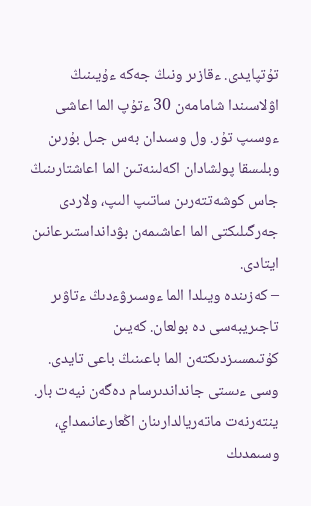تۇتپايدى. ءقازىر ونىڭ جەكە ءۇيىنىڭ اۋلاسىندا شامامەن 30 ءتۇپ الما اعاشى ءوسىپ تۇر. ول وسىدان بەس جىل بۇرىن وبلىسقا پولشادان اكەلىنەتىن الما اعاشتارىنىڭ جاس كوشەتتەرىن ساتىپ الىپ، ولاردى جەرگىلىكتى الما اعاشىمەن بۋدانداستىرعانىن ايتادى.
– كەزىندە ويىلدا الما ءوسىرۋءدىڭ ءتاۋىر تاجىريبەسى دە بولعان. كەيىن كۇتىمسىزدىكتەن الما باعىنىڭ باعى تايدى. وسى ءىستى جانداندىرسام دەگەن نيەت بار. ينتەرنەت ماتەريالدارىنان اڭعارعانىمداي، وسىمدىك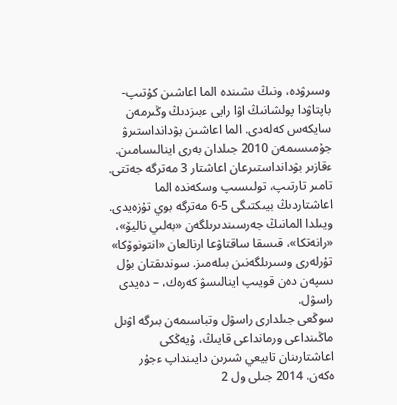وسىرۋدە، ونىڭ ىشىندە الما اعاشىن كۇتىپ-باپتاۋدا پولشانىڭ اۋا رايى ءبىزدىڭ وڭىرمەن سايكەس كەلەدى. الما اعاشىن بۋدانداستىرۋ جۇمىسىمەن 2010 جىلدان بەرى اينالىسامىن. ءقازىر بۋدانداستىرعان اعاشتار 3 مەترگە جەتتى. تامىر تارتىپ، تولىسىپ وسكەندە الما اعاشتاردىڭ بيىكتىگى 5-6 مەترگە بوي تۇزەيدى. ويىلدا المانىڭ جەرسىندىرىلگەن «بەلىي ناليۆ»، «رانەتكا»، قىسقا ساقتاۋعا ارنالعان «انتونوۆكا» تۇرلەرى وسىرىلگەنىن بىلەمىز. سوندىقتان بۇل ىسپەن دەن قويىپ اينالىسۋ كەرەك، – دەيدى راسۋل.
سوڭعى جىلدارى راسۋل وتباسىمەن بىرگە اۋىل ماڭىنداعى ورمانداعى قايىڭ، ۇيەڭكى اعاشتارىنان تابيعي شىرىن دايىنداپ ءجۇر ەكەن. 2014 جىلى ول 2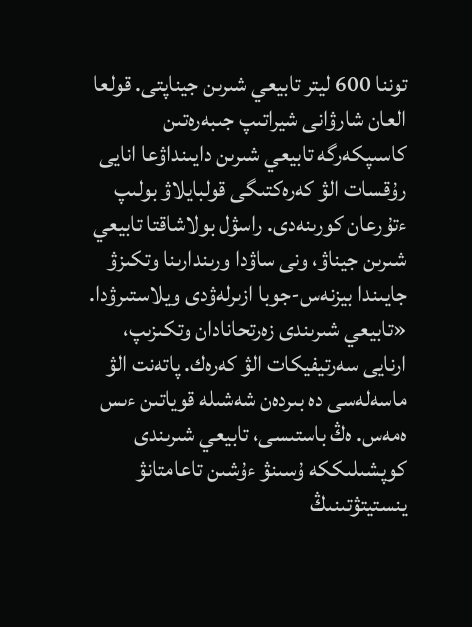توننا 600 ليتر تابيعي شىرىن جيناپتى. قولعا العان شارۋانى شيراتىپ جىبەرەتىن كاسىپكەرگە تابيعي شىرىن دايىنداۋعا انايى رۇقسات الۋ كەرەكتىگى قولبايلاۋ بولىپ ءتۇرعان كورىنەدى. راسۋل بولاشاقتا تابيعي شىرىن جيناۋ، ونى ساۋدا ورىندارىنا وتكىزۋ جايىندا بيزنەس-جوبا ازىرلەۋدى ويلاستىرۋدا.
«تابيعي شىرىندى زەرتحانادان وتكىزىپ، ارنايى سەرتيفيكات الۋ كەرەك. پاتەنت الۋ ماسەلەسى دە بىردەن شەشىلە قوياتىن ءىس ەمەس. ەڭ باستىسى، تابيعي شىرىندى كوپشىلىككە ۇسىنۋ ءۇشىن تاعامتانۋ ينستيتۋتىنىڭ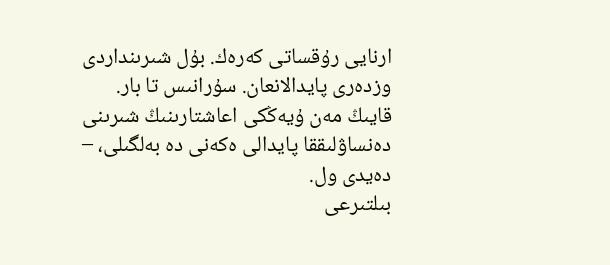ارنايى رۇقساتى كەرەك. بۇل شىرىنداردى وزدەرى پايدالانعان. سۇرانىس تا بار. قايىڭ مەن ۇيەڭكى اعاشتارىنىڭ شىرىنى دەنساۋلىققا پايدالى ەكەنى دە بەلگىلى، – دەيدى ول.
بىلتىرعى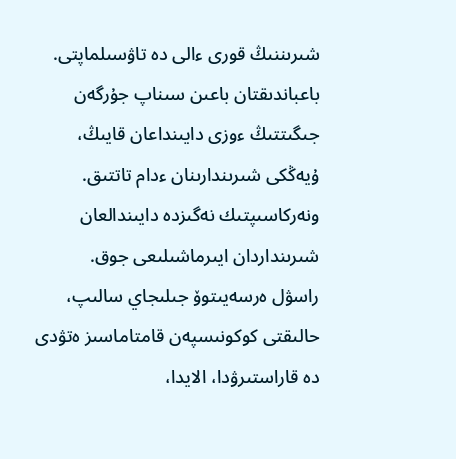شىرىننىڭ قورى ءالى دە تاۋسىلماپتى. باعباندىقتان باعىن سىناپ جۇرگەن جىگىتتىڭ ءوزى دايىنداعان قايىڭ، ۇيەڭكى شىرىندارىنان ءدام تاتتىق. ونەركاسىپتىك نەگىزدە دايىندالعان شىرىنداردان ايىرماشىلىعى جوق.
راسۋل ەرسەيىتوۆ جىلىجاي سالىپ، حالىقتى كوكونىسپەن قامتاماسىز ەتۋدى دە قاراستىرۋدا، الايدا،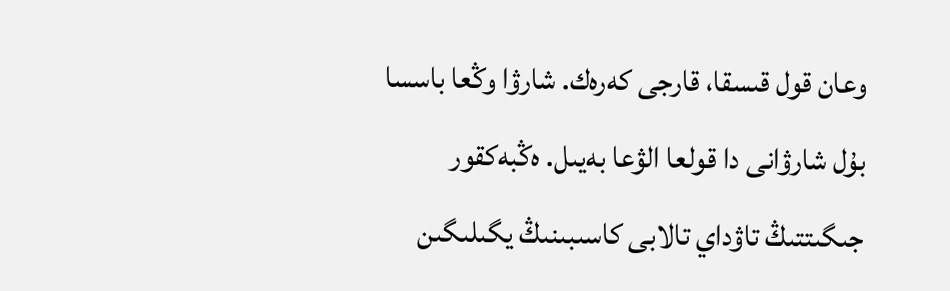وعان قول قىسقا، قارجى كەرەك. شارۋا وڭعا باسسا بۇل شارۋانى دا قولعا الۋعا بەيىل. ەڭبەكقور جىگىتتىڭ تاۋداي تالابى كاسىبىنىڭ يگىلىگىن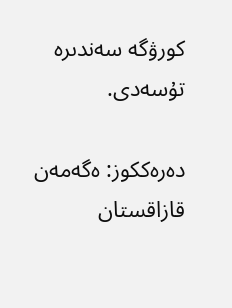كورۋگە سەندىرە تۇسەدى.

دەرەككوز: ەگەمەن قازاقستان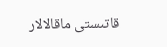قاتىستى ماقالالار